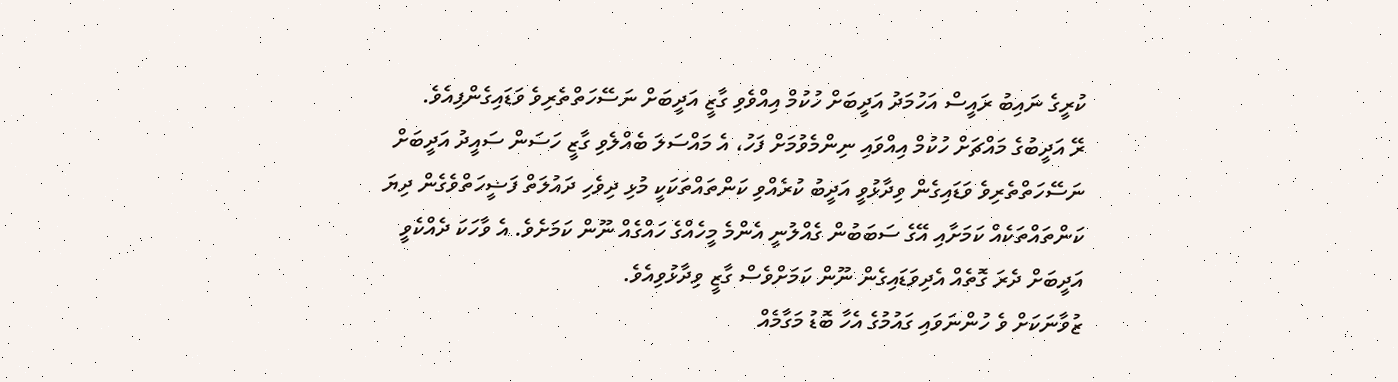ކުރީގެ ނައިބު ރައީސް އަހުމަދު އަދީބަށް ހުކުމް އިއްވެވި ގާޒީ އަދީބަށް ނަސޭހަތްތެރިވެ ވަޑައިގެންފިއެވެ.
ރޭ އަދީބުގެ މައްޗަށް ހުކުމް އިއްވައި ނިންމެވުމަށް ފަހު، އެ މައްސަލަ ބެއްލެވި ގާޒީ ހަސަން ސައީދު އަދީބަށް ނަސޭހަތްތެރިވެ ވަޑައިގެން ވިދާޅުވީ އަދީބު ކުރެއްވި ކަންތައްތަކަކީ މުޅި ދިވެހި ދައުލަތް ފަޟީހަތްވެގެން ދިޔަ ކަންތައްތަކެއް ކަމަށާއި އޭގެ ސަބަބުން ގެއްލުނީ އެންމެ މީހެއްގެ ހައްގެއް ނޫން ކަމަށެވެ. އެ ވާހަކަ ދެއްކެވީ އަދީބަށް ދެރަ ގޮތެއް އެދިވަޑައިގެން ނޫން ކަމަށްވެސް ގާޒީ ވިދާޅުވިއެވެ.
ޒުވާނަކަށް ވެ ހުންނަވައި ގައުމުގެ އެހާ ބޮޑު މަގާމެއް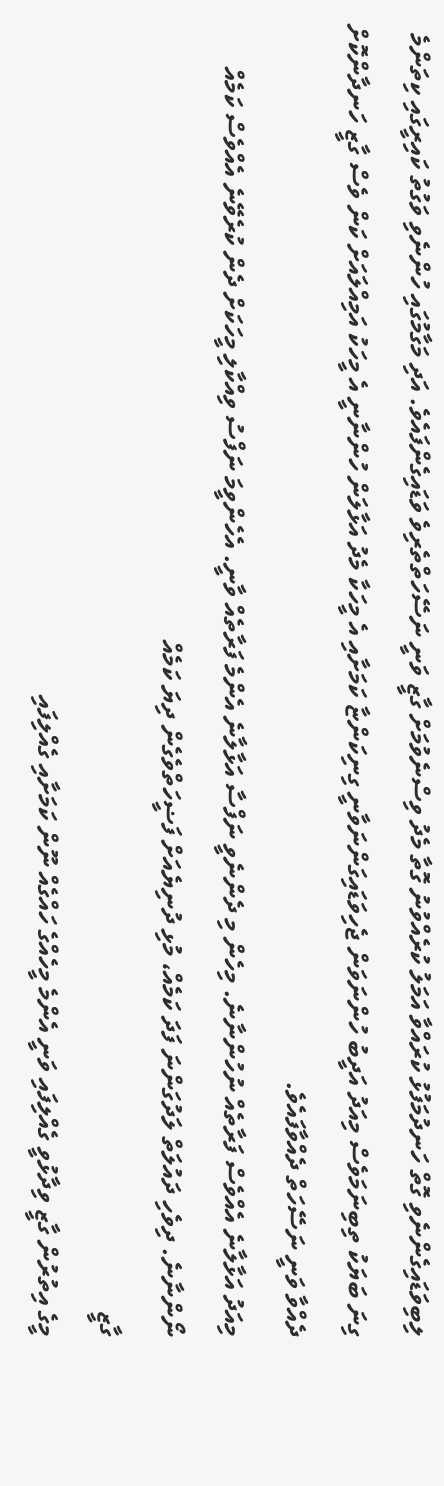ލިބިވަޑައިގެންނެވި ގޮތް ހަނދުމަފުޅު ކުރައްވާ އަމަލު ކުރެއްވުނު ގޮތާ މެދު ވިސްނެވުމަށް ގާޒީ ވަނީ ނަސޭހަތްތެރިވެ ވަޑައިގެންފައެވެ. އަދި މަގާމުގައި ހުންނެވި ވަގުތު ކައިރީގައި ކިތަންމެ ގިނަ ބަޔަކު ތިބިނަމަވެސް މިއަދު އަދީބު ހުންނަވަން ޖެހިވަޑައިގަންނަވާނީ ގިނިކަންޏާ ކަމަށާއި އެ މީހަކާ މެދު އަޅާލަން ހުންނާނީ އެ މީހަކު އަމިއްލައަށް ކަން ވެސް ގާޒީ ހަނދާންކޮށް ދެއްވާ ވަނީ ނަސޭހަތް ދެއްވާފައެވެ.
މިއަދު އަޅާލާނެ އެއްވެސް ފަރާތެއް ނުހުންނާނެ. މިހެން މި ދެންނެވީ ނަފްސާ އަޅާލާނެ އެންމެ ފަރާތެއް ވާނީ. އެހެންވީމަ ނަފްސު ވިއްކާލި މީހަކަށް ދެން ކުރެވޭނެ އެއްވެސް ކަމެއް ނޯންނާނެ. ދިވެހި ދައުލަތް ލަދުގަންނަ ފަދަ ކަމެއް، މުޅި ދުނިޔެއަށް ފަޟީހަތްވެގެން ދިޔަ ކަމެއް
ގާޒީ
މީގެ އިތުރުން ގާޒީ ވިދާޅުވީ ގެއްލިފައި ވަނީ އެންމެ މީހެއްގެ ހައްގެއް ނޫން ކަމަށާއި ގެއްލިފައި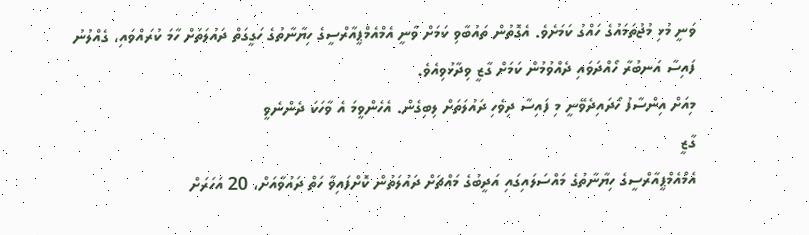ވަނީ މުޅި މުޖުތަމައުގެ ހައްގު ކަމަށެވެ. އެގޮތުން ތައުބާވި ކަމަށް ވާނީ އެމްއެމްޕީއާރްސީގެ ހިޔާނާތުގެ ހަގީގަތް ދައުލަތަށް ހާމަ ކުރައްވައި، ގެއްލުނު ފައިސާ އަނބުރާ ހޯއްދަވައި ދެއްވުމުން ކަމަށް ގާޒީ ވިދާޅުވިއެވެ.
މިއަށް އިންސާފު ހޯދައިދެވޭނީ މި ފައިސާ ދިވެހި ދައުލަތަށް ލިބިގެން. އެހެންވީމަ އެ ވާހަކަ ދެންނެވީ
ގާޒީ
އެމްއެމްޕީއާރްސީގެ ހިޔާނާތުގެ މައްސަލައިގައި އަދީބުގެ މައްޗަށް ދައުލަތުން ކޮށްފައިވާ ހަތް ދައުވާއަށް، 20 އަހަރަށް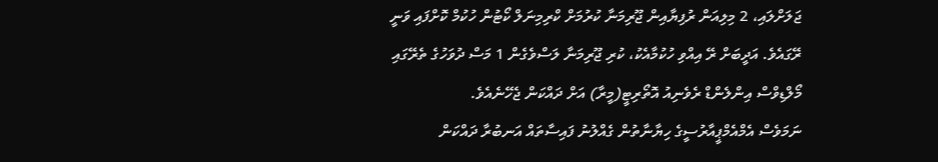ޖަލަށްލައި، 2 މިލިއަން ރުފިޔާއިން ޖޫރިމަނާ ކުރުމަށް ކްރިމިނަލް ކޯޓުން ހުކުމް ކޮށްފައި ވަނީ ރޭގައެވެ. އަދީބަށް ރޭ އިއްވި ހުކުމާއެކު، ކުރި ޖޫރިމަނާ ލަސްވެގެން 1 މަސް ދުވަހުގެ ތެރޭގައި މޯލްޑިވްސް އިންލެންޑް ރެވެނިއު އޮތޯރިޓީ(މީރާ) އަށް ދައްކަން ޖެހޭނެއެވެ.
ނަމަވެސް އެމްއެމްޕީއާރުސީގެ ހިޔާނާތުން ގެއްލުނު ފައިސާތައް އަނބުރާ ދައްކަން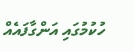ހުކުމުގައި އަންގާފައެއް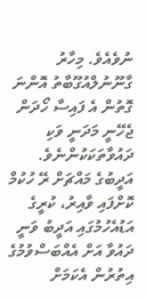ނުވެއެވެ. މިހާރު ގާނޫނުލްއުގޫބާތު އޮންނަ ގޮތުން އެ ފައިސާ ހޯދަން ޖެހޭނީ މަދަނީ ވަކި ދައުވާތަކަކުންނެވެ.
އަދީބުގެ މައްޗަށް ރޭ ހުކުމް ކޮށްފައި ވާއިރު، ކުރީގެ އަޑުއެހުމުގައި އަދީބު ވަނީ ދައުވާ އަށް އެއްބަސްވުމުގެ އިތުރުން އެކަމަށް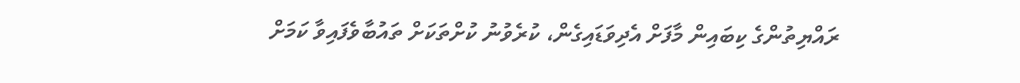ރައްޔިތުންގެ ކިބައިން މާފަށް އެދިވަޑައިގެން، ކުރެވުނު ކުށްތަކަށް ތައުބާވެފައިވާ ކަމަށް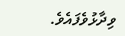ވިދާޅުވެފައެވެ.